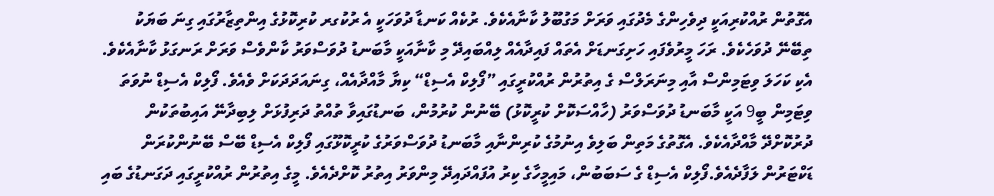އެގޮތުން ރުއްކުރިއަކީ ދިވެހިންގެ މެދުގައި ވަރަށް މަގުބޫލު ކާނާއެކެވެ. ރުކެއް ކަނޑާ ދުވަހަކީ އެ ރުކުގރ ކުރިކޮޅުގެ އިންތިޒާރުގައި ގިނަ ބަޔަކު ތިބޭނޭ ދުވަހެކެވެ. ރަހަ މީރުވެފައި ހަށިގަނޑަށް އެތައް ފައިދާއެއް ލިއްބައިދޭ މި ކާނާއަކީ މާބަނޑު ދުވަސްވަރު ކާންވެސް ވަރަށް ރަނގަޅު ކާނާއެކެވެ. އެކި ކަހަލަ ވިޓަމިންސް އާއި މިނަރަލްސް ގެ އިތުރުން ރުއްކުރީގައި ”ފޯލިކް އެސިޑް“ ކިޔާ މާއްދާއެއް، ގިނައަދަދަކަށް ވެއެވެ. ފޯލިކް އެސިޑް ނުވަތަ ވިޓަމިން ބީ9 އަކީ މާބަނޑު ދުވަސްވަރު (ހާއްސަކޮށް ކުރީކޮޅު) ބޭނުން ކުރުމުން، ބަނޑުގައިވާ ތުއްތު ދަރިފުޅަށް ލިބިދާނޭ އައިބުތަކުން ދުރުކޮށްދޭ މާއްދާއެކެވެ. އެގޮތުގެ މަތިން ބަލިވެ އިނުމުގެ ކުރިންނާއި މާބަނޑު ދުވަސްވަރުގެ ކުރީކޮޅޫގައި ފޯލިކް އެސިޑް ބޭސް ބޭނުންކުރަން ޑަކްޓަރުން ލަފާދެއެވެ.ފޯލިކް އެސިޑް ގެ ސަބަބުން، މައިމީހާގެ ކިރު އުފައްދައިދޭ މިންވަރު އިތުރު ކޮށްދެއެވެ. މީގެ އިތުރުން ރުއްކުރީގައި ދަގަނޑުގެ ބައި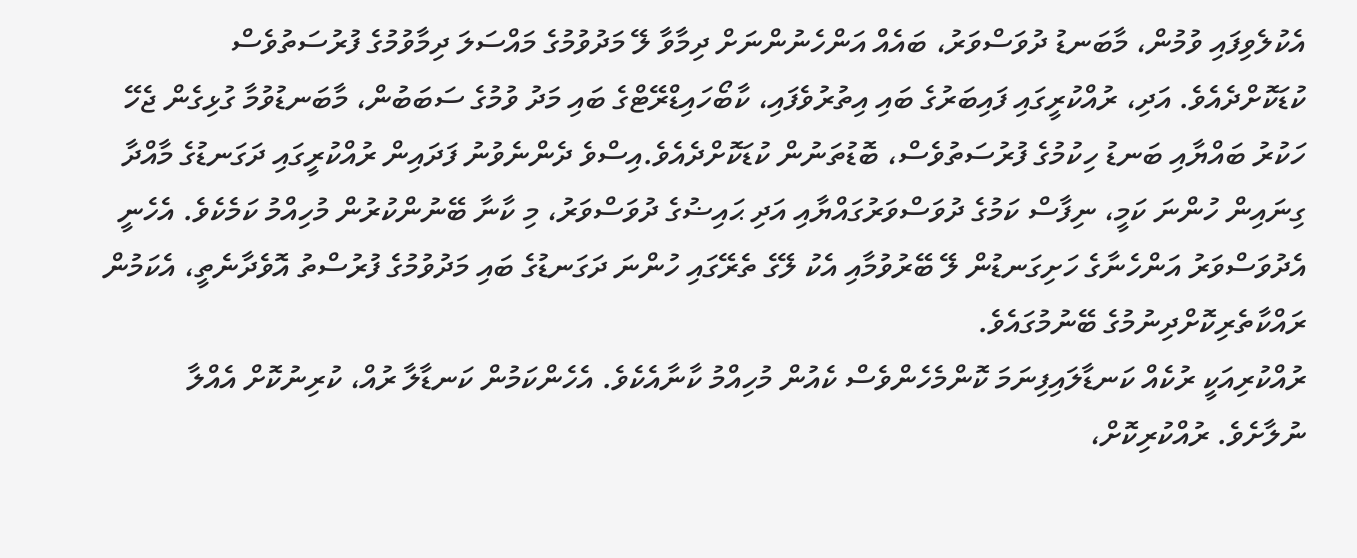އެކުލެވިފައި ވުމުން، މާބަނޑު ދުވަސްވަރު، ބައެއް އަންހެނުންނަށް ދިމާވާ ލޭ މަދުވުމުގެ މައްސަލަ ދިމާވުމުގެ ފުރުސަތުވެސް ކުޑަކޮށްދެއެވެ. އަދި، ރުއްކުރީގައި ފައިބަރުގެ ބައި އިތުރުވެފައި، ކާބޯހައިޑްރޭޓްގެ ބައި މަދު ވުމުގެ ސަބަބުން، މާބަނޑުވުމާ ގުޅިގެން ޖެހޭ ހަކުރު ބައްޔާއި ބަނޑު ހިކުމުގެ ފުރުސަތުވެސް، ބޮޑުތަނުން ކުޑަކޮށްދެއެވެ.އިސްވެ ދެންނެވުނު ފަދައިން ރުއްކުރީގައި ދަގަނޑުގެ މާއްދާ ގިނައިން ހުންނަ ކަމީ، ނިފާސް ކަމުގެ ދުވަސްވަރުގައްޔާއި އަދި ޙައިޟުގެ ދުވަސްވަރު، މި ކާނާ ބޭނުންކުރުން މުހިއްމު ކަމެކެވެ. އެހެނީ އެދުވަސްވަރު އަންހެނާގެ ހަށިގަނޑުން ލޭ ބޭރުވުމާއި އެކު ލޭގެ ތެރޭގައި ހުންނަ ދަގަނޑުގެ ބައި މަދުވުމުގެ ފުރުސްތު އޮވެދާނެތީ، އެކަމުން ރައްކާތެރިކޮށްދިނުމުގެ ބޭނުމުގައެވެ.
ރުއްކުރިއަކީ ރުކެއް ކަނޑާލައިފިނަމަ ކޮންމެހެންވެސް ކެއުން މުހިއްމު ކާނާއެކެވެ. އެހެންކަމުން ކަނޑާލާ ރުއް، ކުރިނުކޮށް އެއްލާ ނުލާށެވެ. ރުއްކުރިކޮށް،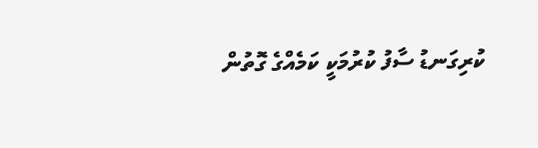ކުރިގަނޑު ސާފު ކުރުމަކީ ކަމެއްގެ ގޮތުން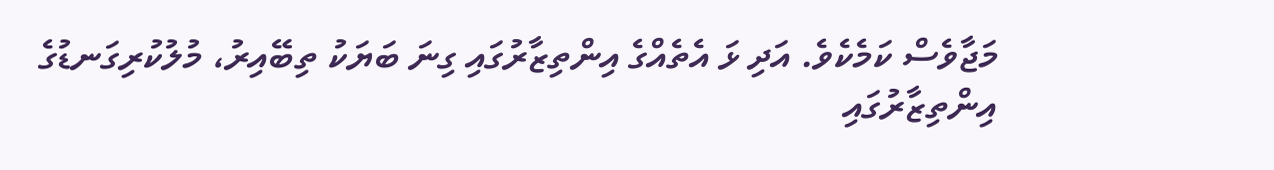މަޖާވެސް ކަމެކެވެ. އަދި ޅަ އެތެއްގެ އިންތިޒާރުގައި ގިނަ ބަޔަކު ތިބޭއިރު، މުލުކުރިގަނޑުގެ އިންތިޒާރުގައި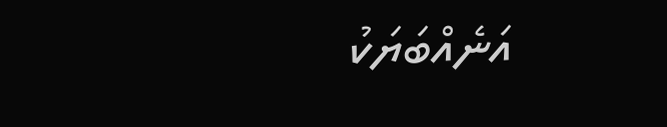އަނެއްބަޔަކު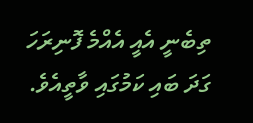ތިބެނީ އެއީ އެއްމެ ފޮނިރަހަ ގަދަ ބައި ކަމުގައި ވާތީއެވެ.